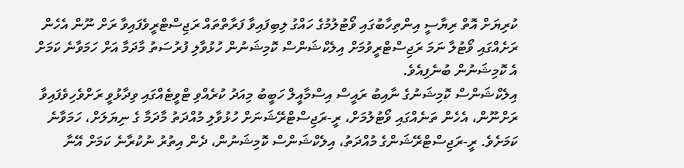ކުރިޔަށް އޮތް ރިޔާސީ އިންތިހާބުގައި ވޯޓުލުމުގެ ހައްގު ލިބިފައިވާ ފަރާތްތައް ރަޖިސްޓްރީވެފައިވާ ރަށް ނޫން އެހެން ރަށެއްގައި ވޯޓުލާ ނަމަ ރަޖިސްޓްރީވުމަށް އިލެކްޝަންސް ކޮމިޝަނުން ހުޅުވާލި ފުރުސަތު މާދަމާ އަށް ހަމަވާނެ ކަމަށް އެ ކޮމިޝަނުން ބުނެފިއެވެ.
އިލެކްޝަންސް ކޮމިޝަނުގެ ނާއިބު ރައީސް އިސްމާއީލް ހަބީބު މިއަދު ކުރެއްވި ޓްވީޓެއްގައި ވިދާޅުވީ ރަށްވެހިވެފައިވާ ރަށްނޫން، އެހެން ތަނެއްގައި ވޯޓުލުމަށް، ރީ-ރަޖިސްޓްރޭޝަނަށް ހުޅުވާލި މުއްދަތު މާދަމާ ގެ ނިޔަލަށް، ހަމަވާނެ ކަމަށެވެ. ރީ-ރަޖިސްޓްރޭޝަންގެ މުއްދަތު، އިލެކްޝަންސް ކޮމިޝަނުން، ދެން އިތުރު ނުކުރާނެ ކަމަށް އޭނާ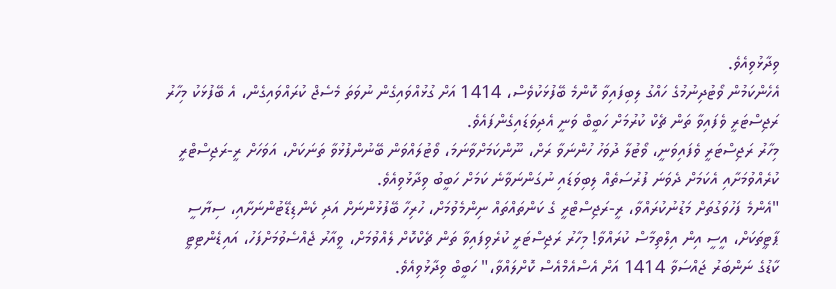ވިދާޅުވިއެވެ.
އެހެންކަމުން ވޯޓުދިނުމުގެ ހައްގު ލިބިފައިވާ ކޮންމެ ބޭފުޅަކުވެސް، 1414 އަށް ގުޅުއްވައިގެން ނުވަތަ މެސެޖް ކުރައްވައިގެން، އެ ބޭފުޅަކު މިހާރު ރަޖިސްޓަރީ ވެފައިވާ ތަން ޗެކް ކުރުމަށް ހަބީބް ވަނީ އެދިވަޑައިގެންފައެވެ.
މިހާރު ރަޖިސްޓަރީ ވެފައިވަނީ، ވޯޓުލާ ދުވަހު ހުންނަވާ ރަށް، ނޫންކަމަށްވާނަމަ، ވޯޓުލައްވަން ބޭނުންފުޅުވާ ތަނަކަށް، އަވަހަށް ރީ-ރަޖިސްޓްރީ ކުރެއްވުމަށާއި އެކަމަށް ދެވަނަ ފުރުސަތެއް ލިބިވަޑައި ނުގަންނަވާނެ ކަމަށް ހަބީބު ވިދާޅުވިއެވެ.
"އެންމެ ފަހުވަގުތަށް މަޑުނުކުރައްވާ، ރީ-ރަޖިސްޓްރީ ގެ ކަންތައްތައް ނިންމެވުމަށް، ހުރިހާ ބޭފުޅުންނަށް އަދި ކެންޑިޑޭޓުންނަށާއި، ސިޔާސީ ޕާޓީތަކަށް، އީސީ އިން އިލްތިމާސް ކުރައްވާ! މިހާރު ރަޖިސްޓަރީ ކުރެވިފައިވާ ތަން ޗެކްކޮށް ލެއްވުމަށް، ވީއާރު ޖެއްސެވުމަށްފަހު، އައިޑެންޓިޓީ ކާޑުގެ ނަންބަރު ޖައްސަވާ 1414 އަށް އެސްއެމްއެސް ކޮށްލައްވާ،" ހަބީބް ވިދާޅުވިއެވެ.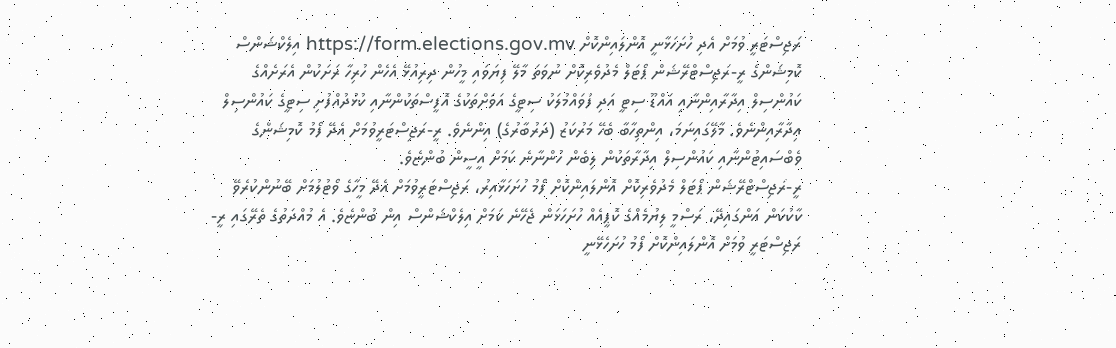ރަޖިސްޓަރީ ވުމަށް އެދި ހުށަހަޅާނީ އޮންލައިންކޮށް https://form.elections.gov.mv އިލެކްޝަންސް ކޮމިޝަންގެ ރީ-ރަޖިސްޓްރޭޝަން ޕޯޓަލް މެދުވެރިކޮށް ނުވަތަ މާލޭ ފިޔަވައި މީހުން ދިރިއުޅޭ އެހެން ހުރިހާ ރަށަކުން އެރަށެއްގެ ކައުންސިލް އިދާރާއިންނާއި އައްޑޫ ސިޓީ އަދި ފުވައްމުލަކު ސިޓީގެ އަވަށްތަކުގެ އޮފީސްތަކުންނާއި ކުޅުދުއްފުށި ސިޓީގެ ކައުންސިލް އިދާރާއިންނެވެ. މާލޭގައިނަމަ، އިންތިހާބާ ބެހޭ މަރުކަޒު (ދަރުބާރުގެ) އިންނެވެ. ރީ-ރަޖިސްޓަރީވުމަށް އެދޭ ފޯމު ކޮމިޝަންގެ ވެބްސައިޓުންނާއި ކައުންސިލް އިދާރާތަކުން ލިބެން ހުންނާނެ ކަމަށް އީސީން ބުންޏެވެ.
ރީ-ރަޖިސްޓްރޭޝަން ޕޯޓަލް މެދުވެރިކޮށް އޮންލައިންކޮށް ފޯމު ހުށަހަޅާއިރު، ރަޖިސްޓަރީވުމަށް އެދޭ މީހާގެ ވޯޓުލުމަށް ބޭނުންކުރެވޭ ކާކުކަން އަންގައިދޭ، ރަސްމީ ލިޔުމެއްގެ ކޮޕީއެއް ހުށަހަޅަން ޖެހޭނެ ކަމަށް އިލެކްޝަންސް އިން ބުންޏެވެ. އެ މުއްދަތުގެ ތެރޭގައި ރީ-ރަޖިސްޓަރީ ވުމަށް އޮންލައިންކޮށް ފޯމު ހުށަހެޅޭނީ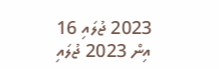2023 ޖުލައި 16 އިން 2023 ޖުލައި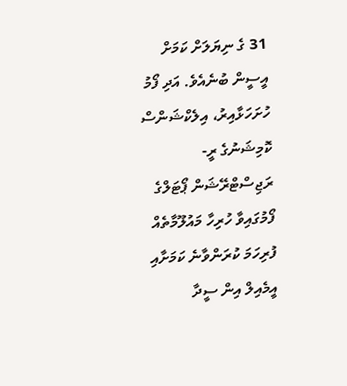31 ގެ ނިޔަލަށް ކަމަށް އީސީން ބުނެއެވެ. އަދި ފޯމު ހުށަހަޅާއިރު، އިލެކްޝަންސް ކޮމިޝަނުގެ ރީ-ރަޖިސްޓްރޭޝަން ޕޯޓަލްގެ ފޯމުގައިވާ ހުރިހާ މައުލޫމާތެއް ފުރިހަމަ ކުރަންވާނެ ކަމަށާއި އީމެއިލް އިން ސީދާ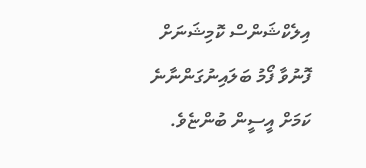އިލެކްޝަންސް ކޮމިޝަނަށް ފޮނުވާ ފޯމު ބަލައިނުގަންނާނެ ކަމަށް އީސީން ބުންޏެވެ.